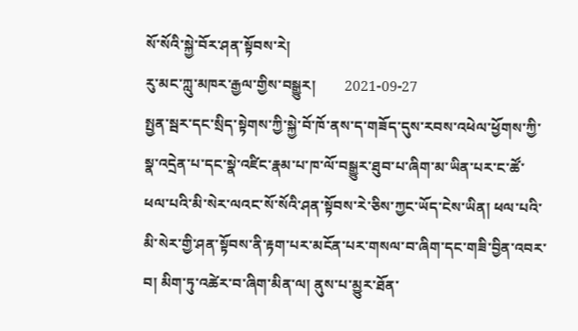སོ་སོའི་སྐྱེ་བོར་ཤན་སྟོབས་རེ།
རུ་མང་ཀླུ་མཁར་རྒྱལ་གྱིས་བསྒྱུར།        2021-09-27
སྤྱན་སྦར་དང་སྲིད་སྟེགས་ཀྱི་སྐྱེ་བོ་ཁོ་ནས་ད་གཟོད་དུས་རབས་འཕེལ་ཕྱོགས་ཀྱི་སྣ་འདྲེན་པ་དང་སྣེ་འཛིང་རྣམ་པ་ཁ་ལོ་བསྒྱུར་ཐུབ་པ་ཞིག་མ་ཡིན་པར་ང་ཚོ་ཕལ་པའི་མི་སེར་ལའང་སོ་སོའི་ཤན་སྟོབས་རེ་ཅིས་ཀྱང་ཡོད་ངེས་ཡིན། ཕལ་པའི་མི་སེར་གྱི་ཤན་སྟོབས་ནི་རྟག་པར་མངོན་པར་གསལ་བ་ཞིག་དང་གཟི་བྱིན་འབར་བ། མིག་ཏུ་འཚེར་བ་ཞིག་མིན་ལ། ནུས་པ་མྱུར་ཐོན་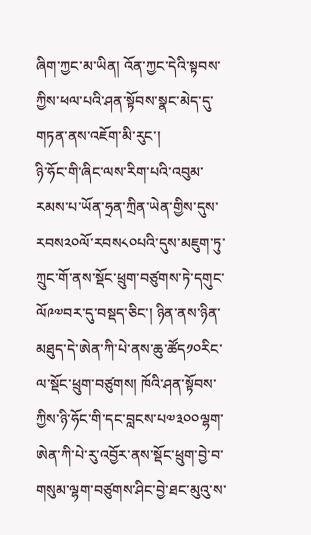ཞིག་ཀྱང་མ་ཡིན། འོན་ཀྱང་དེའི་སྟབས་ཀྱིས་ཕལ་པའི་ཤན་སྟོབས་སྣང་མེད་དུ་གཏན་ནས་འཇོག་མི་རུང་།
ཉི་ཧོང་གི་ཞིང་ལས་རིག་པའི་འབུམ་རམས་པ་ཡོན་ཧྲན་ཀྲིན་ཡེན་གྱིས་དུས་རབས༢༠ལོ་རབས༨༠པའི་དུས་མཇུག་ཏུ་ཀྲུང་གོ་ནས་སྡོང་ཕྲུག་བཙུགས་ཏེ་དགུང་ལོ༩༧བར་དུ་བསྡད་ཅིང་། ཉིན་ནས་ཉིན་མཐུད་དེ་ཨེན་ཀི་པེ་ནས་ཆུ་ཚོད༡༠རིང་ལ་སྡོང་ཕྲུག་བཙུགས། ཁོའི་ཤན་སྟོབས་ཀྱིས་ཉི་ཧོང་གི་དང་བླངས་པ༧༣༠༠ལྷག་ཨེན་ཀི་པེ་རུ་འབྱོར་ནས་སྡོང་ཕྲུག་བྱེ་བ་གསུམ་ལྷག་བཙུགས་ཤིང་བྱེ་ཐང་མུའུ་ས་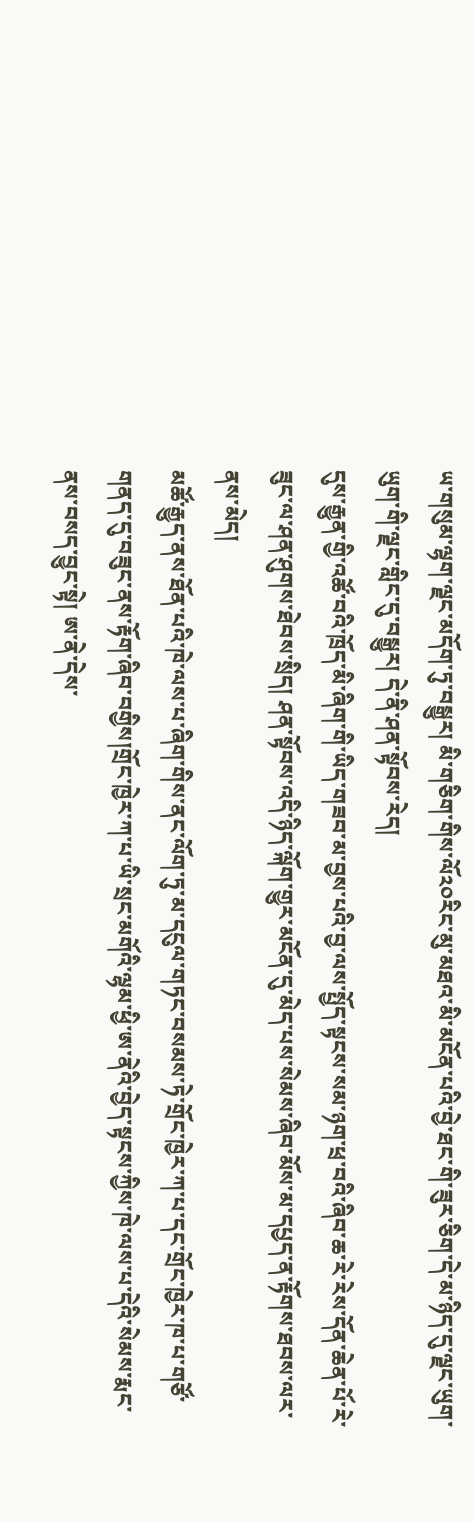ཡ་གསུམ་ལྷག་ལྗང་མདོག་ཏུ་བསྒྱུར། མི་གཅིག་གིས་ལོ༢༠རིང་མུ་མཐའ་མི་མངོན་པའི་བྱེ་ཐང་གི་ཟུར་ཅིག་དེ་མ་ཉིད་དུ་ལྗང་ཡུག་ཡུག་གི་ལྗང་གླིང་དུ་བསྒྱུར། དེ་ནི་ཤན་སྟོབས་རེད།
དུས་རྒྱུན་གྱི་འཚོ་བའི་ཁྲོད་མི་ཞིག་གི་ཡིད་གཟབ་མ་བྱས་པའི་བྱ་ལས་སྤྱོད་སྟངས་སམ་ཉག་ཕྲ་བའི་ཞིབ་ཆ་རེ་རེས་དོན་ཆེན་པོ་རེ་ཟུང་ལ་ཤན་ཤུགས་ཐེབས་སྲིད། ཤན་སྟོབས་འདི་ཉིད་ལྐོག་གྱུར་མངོན་དུ་མེད་པས་སེམས་ཞིབ་མོས་མ་དཔྱད་ན་རྟོགས་ཐབས་ལར་ནས་མེད།
མཚོ་རྒྱུད་ནས་ཐོན་པའི་ཁེ་ལས་པ་ཞིག་གིས་ནང་ལོག་ཏུ་མ་དངུལ་གཏང་བསམས་ཏེ་གྲོང་ཁྱེར་ཀ་པ་དང་གྲོང་ཁྱེར་ཁ་པ་གཙོ་གནད་དུ་བཟུང་ནས་རྟོག་ཞིབ་བགྱིས།གྲོང་ཁྱེར་ཀ་པ་ཡི་སྲང་མགོའི་ལྷམ་ཕྱི་ཨ་ནེའི་བྱེད་སྟངས་ཀྱིས་ཁེ་ལས་པ་དེའི་སེམས་རྨང་ནས་བསད་བྱུང་སྟེ། ཨ་ནེ་དེས་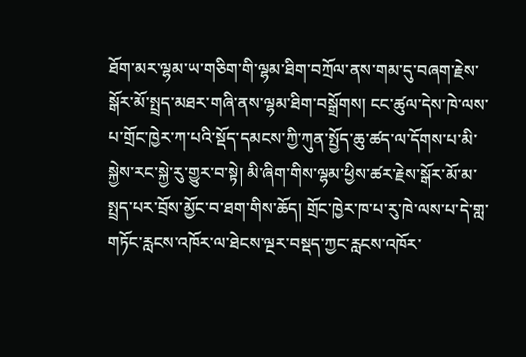ཐོག་མར་ལྷམ་ཡ་གཅིག་གི་ལྷམ་ཐིག་བཀྲོལ་ནས་གམ་དུ་བཞག་རྗེས་སྒོར་མོ་སྤྲད་མཐར་གཞི་ནས་ལྷམ་ཐིག་བསྒྲོགས། ངང་ཚུལ་དེས་ཁེ་ལས་པ་གྲོང་ཁྱེར་ཀ་པའི་སྡོད་དམངས་ཀྱི་ཀུན་སྤྱོད་ཆུ་ཚད་ལ་དོགས་པ་མི་སྐྱེས་རང་སྐྱེ་རུ་གྱུར་བ་སྟེ། མི་ཞིག་གིས་ལྷམ་ཕྱིས་ཚར་རྗེས་སྒོར་མོ་མ་སྤྲད་པར་བྲོས་མྱོང་བ་ཐག་གིས་ཆོད། གྲོང་ཁྱེར་ཁ་པ་རུ་ཁེ་ལས་པ་དེ་གླ་གཏོང་རླངས་འཁོར་ལ་ཐེངས་ལྔར་བསྡད་ཀྱང་རླངས་འཁོར་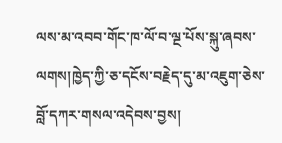ལས་མ་འབབ་གོང་ཁ་ལོ་བ་ལྔ་པོས་སྐུ་ཞབས་ལགས།ཁྱེད་ཀྱི་ཅ་དངོས་བརྗེད་དུ་མ་འཇུག་ཅེས་བློ་དཀར་གསལ་འདེབས་བྱས།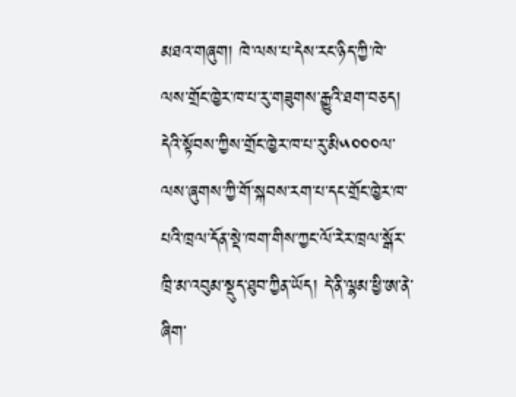མཐའ་གཞུག། ཁེ་ལས་པ་དེས་རང་ཉིད་ཀྱི་ཁེ་ལས་གྲོང་ཁྱེར་ཁ་པ་རུ་གཟུགས་རྒྱུའི་ཐག་བཅད། དེའི་སྟོབས་ཀྱིས་གྲོང་ཁྱེར་ཁ་པ་རུ་མི༥༠༠༠ལ་ལས་ཞུགས་ཀྱི་གོ་སྐབས་རག་པ་དང་གྲོང་ཁྱེར་ཁ་པའི་ཁྲལ་དོན་སྡེ་ཁག་གིས་ཀྱང་ལོ་རེར་ཁྲལ་སྒོར་ཁྲི་མ་འབུམ་སྡུད་ཐུབ་ཀྱིན་ཡོད། དེ་ནི་ལྷམ་ཕྱི་ཨ་ནེ་ཞིག་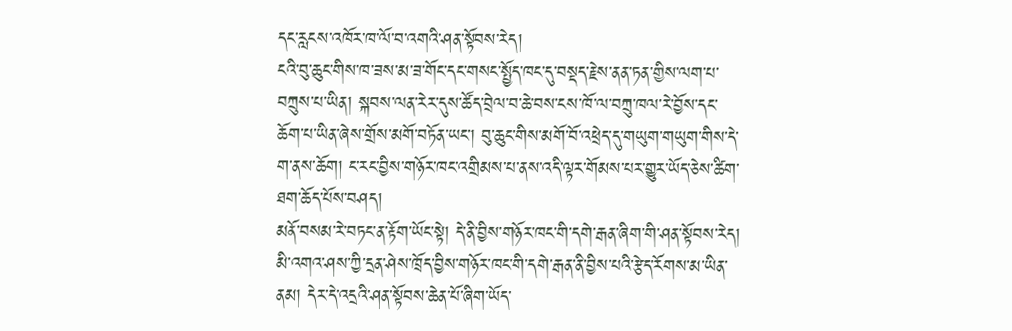དང་རླངས་འཁོར་ཁ་ལོ་བ་འགའི་ཤན་སྟོབས་རེད།
ངའི་བུ་ཆུང་གིས་ཁ་ཟས་མ་ཟ་གོང་དང་གསང་སྤྱོད་ཁང་དུ་བསྡད་རྗེས་ནན་ཏན་གྱིས་ལག་པ་བཀྲུས་པ་ཡིན། སྐབས་ལན་རེར་དུས་ཚོད་བྲེལ་བ་ཆེ་བས་ངས་ཁོ་ལ་བཀྲུ་ཁལ་རེ་བྱོས་དང་ཆོག་པ་ཡིན་ཞེས་གྲོས་མགོ་བཏོན་ཡང་། བུ་ཆུང་གིས་མགོ་བོ་འཕྲེད་དུ་གཡུག་གཡུག་གིས་དེ་ག་ནས་ཆོག། ང་རང་བྱིས་གཉོར་ཁང་འགྲིམས་པ་ནས་འདི་ལྟར་གོམས་པར་གྱུར་ཡོད་ཅེས་ཚིག་ཐག་ཆོད་པོས་བཤད།
མནོ་བསམ་རེ་བཏང་ན་རྟོག་ཡོང་སྟེ། དེ་ནི་བྱིས་གཉོར་ཁང་གི་དགེ་རྒན་ཞིག་གི་ཤན་སྟོབས་རེད། མི་འགའ་ཤས་ཀྱི་དྲན་ཤེས་ཁྲོད་བྱིས་གཉོར་ཁང་གི་དགེ་རྒན་ནི་བྱིས་པའི་རྩེད་རོགས་མ་ཡིན་ནམ། དེར་དེ་འདྲའི་ཤན་སྟོབས་ཆེན་པོ་ཞིག་ཡོད་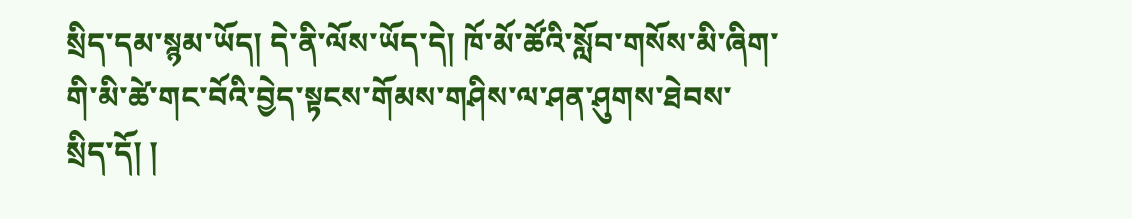སྲིད་དམ་སྙམ་ཡོད། དེ་ནི་ལོས་ཡོད་དེ། ཁོ་མོ་ཚོའི་སློབ་གསོས་མི་ཞིག་གི་མི་ཚེ་གང་བོའི་བྱེད་སྟངས་གོམས་གཤིས་ལ་ཤན་ཤུགས་ཐེབས་སྲིད་དོ། །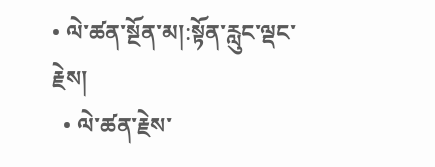• ལེ་ཚན་སྔོན་མ།:སྟོན་རླུང་ལྡང་རྗེས།
  • ལེ་ཚན་རྗེས་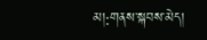མ།:གནས་སྐབས་མེད།